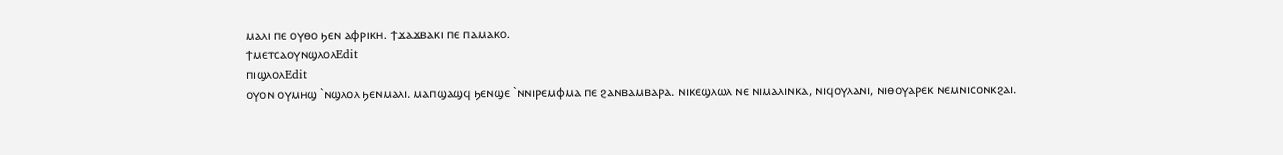ⲙⲁⲗⲓ ⲡⲉ ⲟⲩⲑⲟ ϧⲉⲛ ⲁⲫⲣⲓⲕⲏ. ϯϫⲁϫⲃⲁⲕⲓ ⲡⲉ ⲡⲁⲙⲁⲕⲟ.
ϯⲙⲉⲧⲥⲁⲟⲩⲛϣⲗⲟⲗEdit
ⲡⲓϣⲗⲟⲗEdit
ⲟⲩⲟⲛ ⲟⲩⲙⲏϣ `ⲛϣⲗⲟⲗ ϧⲉⲛⲙⲁⲗⲓ. ⲙⲁⲡϣⲁϣϥ ϧⲉⲛϣⲉ `ⲛⲛⲓⲣⲉⲙⲫⲙⲁ ⲡⲉ ϩⲁⲛⲃⲁⲙⲃⲁⲣⲁ. ⲛⲓⲕⲉϣⲗⲱⲗ ⲛⲉ ⲛⲓⲙⲁⲗⲓⲛⲕⲁ, ⲛⲓϥⲟⲩⲗⲁⲛⲓ, ⲛⲓⲑⲟⲩⲁⲣⲉⲕ ⲛⲉⲙⲛⲓⲥⲟⲛⲕϩⲁⲓ.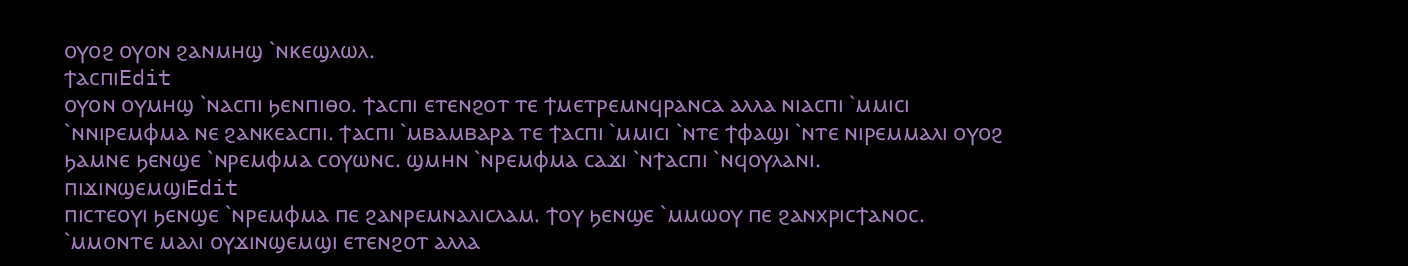ⲟⲩⲟϩ ⲟⲩⲟⲛ ϩⲁⲛⲙⲏϣ `ⲛⲕⲉϣⲗⲱⲗ.
ϯⲁⲥⲡⲓEdit
ⲟⲩⲟⲛ ⲟⲩⲙⲏϣ `ⲛⲁⲥⲡⲓ ϧⲉⲛⲡⲓⲑⲟ. ϯⲁⲥⲡⲓ ⲉⲧⲉⲛϩⲟⲧ ⲧⲉ ϯⲙⲉⲧⲣⲉⲙⲛϥⲣⲁⲛⲥⲁ ⲁⲗⲗⲁ ⲛⲓⲁⲥⲡⲓ `ⲙⲙⲓⲥⲓ `ⲛⲛⲓⲣⲉⲙⲫⲙⲁ ⲛⲉ ϩⲁⲛⲕⲉⲁⲥⲡⲓ. ϯⲁⲥⲡⲓ `ⲙⲃⲁⲙⲃⲁⲣⲁ ⲧⲉ ϯⲁⲥⲡⲓ `ⲙⲙⲓⲥⲓ `ⲛⲧⲉ ϯⲫⲁϣⲓ `ⲛⲧⲉ ⲛⲓⲣⲉⲙⲙⲁⲗⲓ ⲟⲩⲟϩ ϧⲁⲙⲛⲉ ϧⲉⲛϣⲉ `ⲛⲣⲉⲙⲫⲙⲁ ⲥⲟⲩⲱⲛⲥ. ϣⲙⲏⲛ `ⲛⲣⲉⲙⲫⲙⲁ ⲥⲁϫⲓ `ⲛϯⲁⲥⲡⲓ `ⲛϥⲟⲩⲗⲁⲛⲓ.
ⲡⲓϫⲓⲛϣⲉⲙϣⲓEdit
ⲡⲓⲥⲧⲉⲟⲩⲓ ϧⲉⲛϣⲉ `ⲛⲣⲉⲙⲫⲙⲁ ⲡⲉ ϩⲁⲛⲣⲉⲙⲛⲁⲗⲓⲥⲗⲁⲙ. ϯⲟⲩ ϧⲉⲛϣⲉ `ⲙⲙⲱⲟⲩ ⲡⲉ ϩⲁⲛⲭⲣⲓⲥϯⲁⲛⲟⲥ. `ⲙⲙⲟⲛⲧⲉ ⲙⲁⲗⲓ ⲟⲩϫⲓⲛϣⲉⲙϣⲓ ⲉⲧⲉⲛϩⲟⲧ ⲁⲗⲗⲁ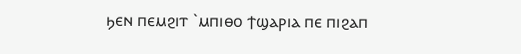ϧⲉⲛ ⲡⲉⲙϩⲓⲧ `ⲙⲡⲓⲑⲟ ϯϣⲁⲣⲓⲁ ⲡⲉ ⲡⲓϩⲁⲡ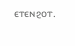ⲉⲧⲉⲛϩⲟⲧ.